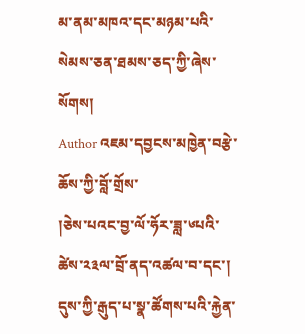མ་ནམ་མཁའ་དང་མཉམ་པའི་སེམས་ཅན་ཐམས་ཅད་ཀྱི་ཞེས་སོགས།
Author འཇམ་དབྱངས་མཁྱེན་བརྩེ་ཆོས་ཀྱི་བློ་གྲོས་
།ཅེས་པའང་བྱ་ལོ་ཧོར་ཟླ་༦པའི་ཚེས་༢༣ལ་བྲོ་ནད་འཚལ་བ་དང་། དུས་ཀྱི་རྒུད་པ་སྣ་ཚོགས་པའི་རྐྱེན་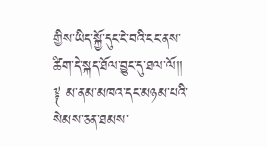གྱིས་ཡིད་སྐྱོ་དུང་ངེ་བའི་ངང་ནས་ཚིག་དེ་སྐད་ཐོལ་བྱུང་དུ་ཐལ་ལོ།།
༈ མ་ནམ་མཁའ་དང་མཉམ་པའི་སེམས་ཅན་ཐམས་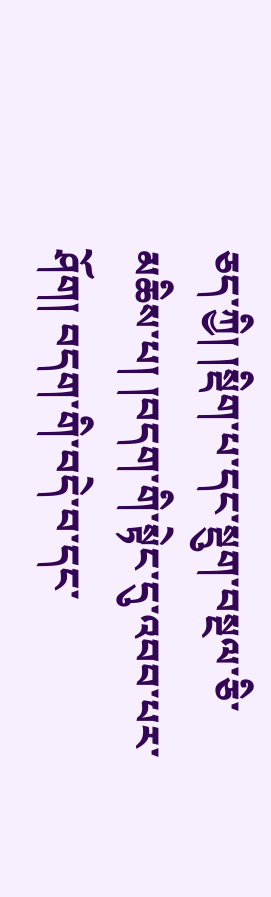ཅད་ཀྱི། །སྡིག་པ་དང་སྡུག་བསྔལ་ཅི་མཆིས་པ། །བདག་གི་སྟེང་དུ་འབབ་པར་ཤོག། བདག་གི་བདེ་བ་དང་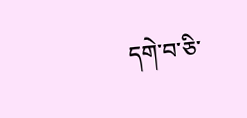དགེ་བ་ཅི་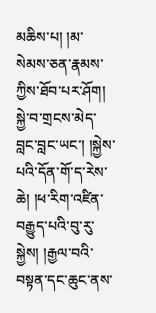མཆིས་པ། །མ་སེམས་ཅན་རྣམས་ཀྱིས་ཐོབ་པར་ཤོག། སྐྱེ་བ་གྲངས་མེད་བླང་བླང་ཡང་། །སྐྱེས་པའི་དོན་གོ་ད་རེས་ཆེ། །ཕ་རིག་འཛིན་བརྒྱུད་པའི་བུ་རུ་སྐྱེས། །རྒྱལ་བའི་བསྟན་དང་ཆུང་ནས་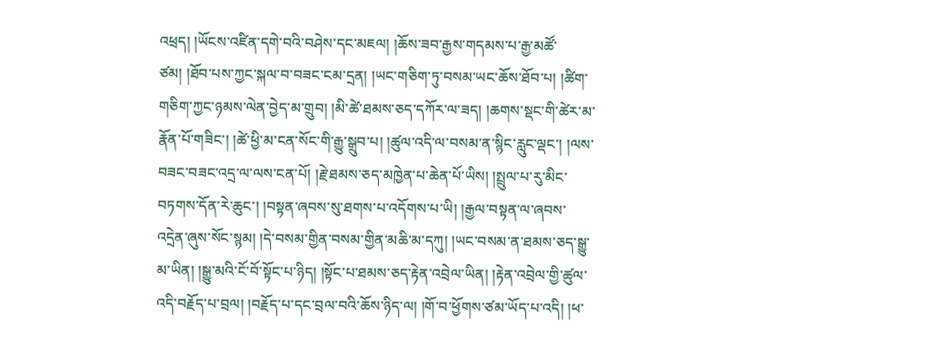འཕྲད། །ཡོངས་འཛིན་དགེ་བའི་བཤེས་དང་མཇལ། །ཆོས་ཟབ་རྒྱས་གདམས་པ་རྒྱ་མཚོ་ཙམ། །ཐོབ་པས་ཀྱང་སྐལ་བ་བཟང་ངམ་དྲན། །ཡང་གཅིག་ཏུ་བསམ་ཡང་ཆོས་ཐོབ་པ། །ཚིག་གཅིག་ཀྱང་ཉམས་ལེན་བྱེད་མ་གྲུབ། །མི་ཚེ་ཐམས་ཅད་དཀོར་ལ་ཟད། །ཆགས་སྡང་གི་ཚེར་མ་རྣོན་པོ་གཟིང་། །ཚེ་ཕྱི་མ་ངན་སོང་གི་རྒྱུ་སྒྲུབ་པ། །ཚུལ་འདི་ལ་བསམ་ན་སྙིང་རླུང་ལྡང་། །ལས་བཟང་བཟང་འདྲ་ལ་ལས་ངན་པོ། །རྗེ་ཐམས་ཅད་མཁྱེན་པ་ཆེན་པོ་ཡིས། །སྤྲུལ་པ་རུ་མིང་བཏགས་དོན་རེ་ཆུང་། །བསྟན་ཞབས་སུ་ཐགས་པ་འདོགས་པ་ཡི། །རྒྱལ་བསྟན་ལ་ཞབས་འདྲེན་ཞུས་སོང་སྙམ། །དེ་བསམ་གྱིན་བསམ་གྱིན་མཆི་མ་དཀུ། །ཡང་བསམ་ན་ཐམས་ཅད་སྒྱུ་མ་ཡིན། །སྒྱུ་མའི་ངོ་བོ་སྟོང་པ་ཉིད། །སྟོང་པ་ཐམས་ཅད་རྟེན་འབྲེལ་ཡིན། །རྟེན་འབྲེལ་གྱི་ཚུལ་འདི་བརྗོད་པ་བྲལ། །བརྗོད་པ་དང་བྲལ་བའི་ཆོས་ཉིད་ལ། །གོ་བ་ཕྱོགས་ཙམ་ཡོད་པ་འདི། །ཕ་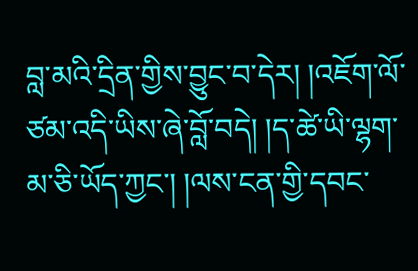བླ་མའི་དྲིན་གྱིས་བྱུང་བ་དེར། །འཇོག་ལོ་ཙམ་འདི་ཡིས་ཞེ་བློ་བདེ། །ད་ཚེ་ཡི་ལྷག་མ་ཅི་ཡོད་ཀྱང་། །ལས་ངན་གྱི་དབང་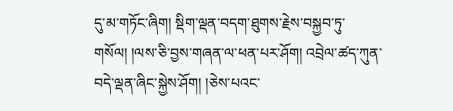དུ་མ་གཏོང་ཞིག། སྡིག་ལྡན་བདག་ཐུགས་རྗེས་བསྐྱབ་ཏུ་གསོལ། །ལས་ཅི་བྱས་གཞན་ལ་ཕན་པར་ཤོག། འབྲེལ་ཚད་ཀུན་བདེ་ལྡན་ཞིང་སྐྱེས་ཤོག། །ཅེས་པའང་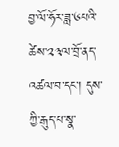བྱ་ལོ་ཧོར་ཟླ་༦པའི་ཚེས་༢༣ལ་བྲོ་ནད་འཚལ་བ་དང་། དུས་ཀྱི་རྒུད་པ་སྣ་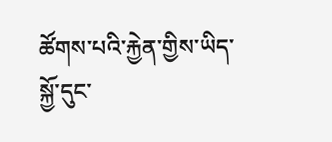ཚོགས་པའི་རྐྱེན་གྱིས་ཡིད་སྐྱོ་དུང་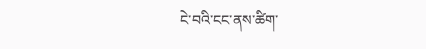ངེ་བའི་ངང་ནས་ཚིག་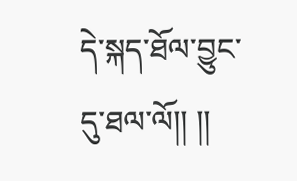དེ་སྐད་ཐོལ་བྱུང་དུ་ཐལ་ལོ།། །།